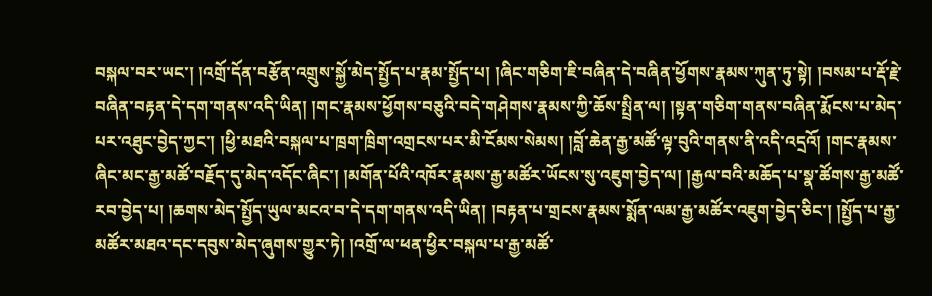བསྐལ་བར་ཡང་། །འགྲོ་དོན་བརྩོན་འགྲུས་སྐྱོ་མེད་སྤྱོད་པ་རྣམ་སྤྱོད་པ། །ཞིང་གཅིག་ཇི་བཞིན་དེ་བཞིན་ཕྱོགས་རྣམས་ཀུན་ཏུ་སྟེ། །བསམ་པ་རྡོ་རྗེ་བཞིན་བརྟན་དེ་དག་གནས་འདི་ཡིན། །གང་རྣམས་ཕྱོགས་བཅུའི་བདེ་གཤེགས་རྣམས་ཀྱི་ཆོས་སྤྲིན་ལ། །སྟན་གཅིག་གནས་བཞིན་རྨོངས་པ་མེད་པར་འཐུང་བྱེད་ཀྱང་། །ཕྱི་མཐའི་བསྐལ་པ་ཁྲག་ཁྲིག་འགྲངས་པར་མི་ངོམས་སེམས། །བློ་ཆེན་རྒྱ་མཚོ་ལྟ་བུའི་གནས་ནི་འདི་འདྲའོ། །གང་རྣམས་ཞིང་མང་རྒྱ་མཚོ་བརྗོད་དུ་མེད་འདོང་ཞིང་། །མགོན་པོའི་འཁོར་རྣམས་རྒྱ་མཚོར་ཡོངས་སུ་འཇུག་བྱེད་ལ། །རྒྱལ་བའི་མཆོད་པ་སྣ་ཚོགས་རྒྱ་མཚོ་རབ་བྱེད་པ། །ཆགས་མེད་སྤྱོད་ཡུལ་མངའ་བ་དེ་དག་གནས་འདི་ཡིན། །བརྟན་པ་གྲངས་རྣམས་སྨོན་ལམ་རྒྱ་མཚོར་འཇུག་བྱེད་ཅིང་། །སྤྱོད་པ་རྒྱ་མཚོར་མཐའ་དང་དབུས་མེད་ཞུགས་གྱུར་ཏེ། །འགྲོ་ལ་ཕན་ཕྱིར་བསྐལ་པ་རྒྱ་མཚོ་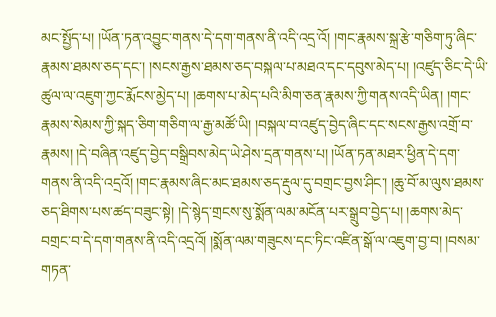མང་སྤྱོད་པ། །ཡོན་ཏན་འབྱུང་གནས་དེ་དག་གནས་ནི་འདི་འདྲ་འོ། །གང་རྣམས་སྐྲ་རྩེ་གཅིག་ཏུ་ཞིང་རྣམས་ཐམས་ཅད་དང་། །སངས་རྒྱས་ཐམས་ཅད་བསྐལ་པ་མཐའ་དང་དབུས་མེད་པ། །འཛུད་ཅིང་དེ་ཡི་ཚུལ་ལ་འཇུག་ཀྱང་རྨོངས་མྱེད་པ། །ཆགས་པ་མེད་པའི་མིག་ཅན་རྣམས་ཀྱི་གནས་འདི་ཡིན། །གང་རྣམས་སེམས་ཀྱི་སྐད་ཅིག་གཅིག་ལ་རྒྱ་མཚོ་ཡི། །བསྐལ་བ་འཛུད་བྱེད་ཞིང་དང་སངས་རྒྱས་འགྲོ་བ་རྣམས། །དེ་བཞིན་འཛུད་བྱེད་བསྒྲིབས་མེད་ཡེ་ཤེས་དྲན་གནས་པ། །ཡོན་ཏན་མཐར་ཕྱིན་དེ་དག་གནས་ནི་འདི་འདྲའོ། །གང་རྣམས་ཞིང་མང་ཐམས་ཅད་རྡུལ་དུ་བགྲང་བྱས་ཤིང་། །ཆུ་བོ་མ་ལུས་ཐམས་ཅད་ཐིགས་པས་ཚད་བཟུང་སྟེ། །དེ་སྙེད་གྲངས་སུ་སྨོན་ལམ་མངོན་པར་སྒྲུབ་བྱེད་པ། །ཆགས་མེད་བགྲང་བ་དེ་དག་གནས་ནི་འདི་འདྲའོ། །སྨོན་ལམ་གཟུངས་དང་ཏིང་འཛིན་སྒོ་ལ་འཇུག་བྱ་བ། །བསམ་གཏན་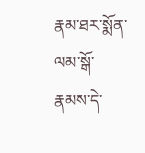རྣམ་ཐར་སྨོན་ལམ་སྒོ་རྣམས་དེ་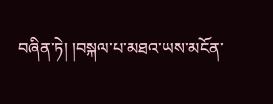བཞིན་ཏེ། །བསྐལ་པ་མཐའ་ཡས་མངོན་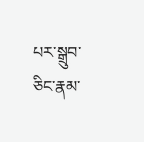པར་སྒྲུབ་ཅིང་རྣམ་